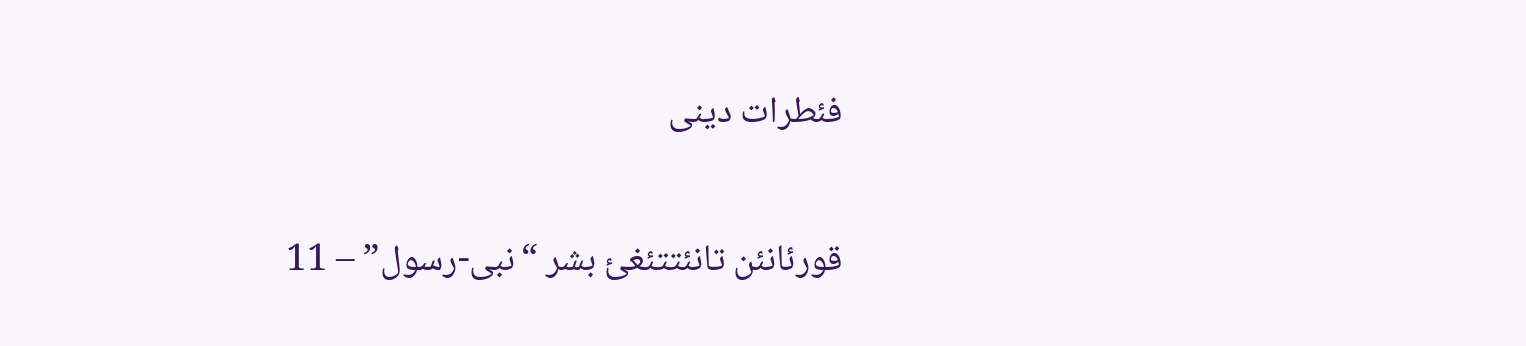فئطرات دینی

قورئانئن تانئتتئغئ بشر “نبی-رسول” – 11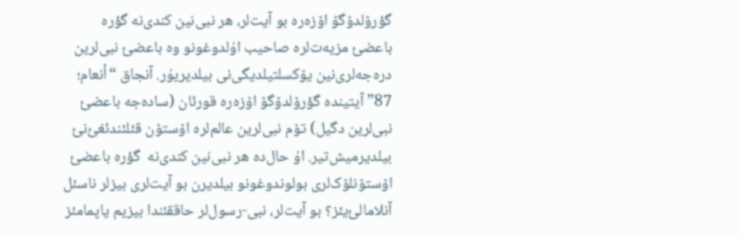گؤرۆلدۆگۆ اۆزەرە بو آیت‌لر، هر نبی‌نین کندی‌نە گؤرە باعضئ مزیەت‌لرە صاحیب اۇلدوغونو وە باعضئ نبی‌لرین درەجەلری‌نین یۆکسلتیلدیگی‌نی بیلدیریۇر. آنجاق “أنعام؛ 87” آیتیندە گؤرۆلدۆگۆ اۆزەرە قورئان (سادەجە باعضئ نبی‌لرین دگیل) تۆم نبی‌لرین عالم‌لرە اۆستۆن قئلئندئغئ‌نئ بیلدیرمیش‌تیر. اۇ حال‌دە هر نبی‌نین کندی‌نە  گؤرە باعضئ اۆستۆنلۆک‌لری بولوندوغونو بیلدیرن بو آیت‌لری بیزلر ناسئل آنلامالئ‌یئز؟ بو آیت‌لر، نبی-رسول‌لر حاققئندا بیزیم یاپمامئز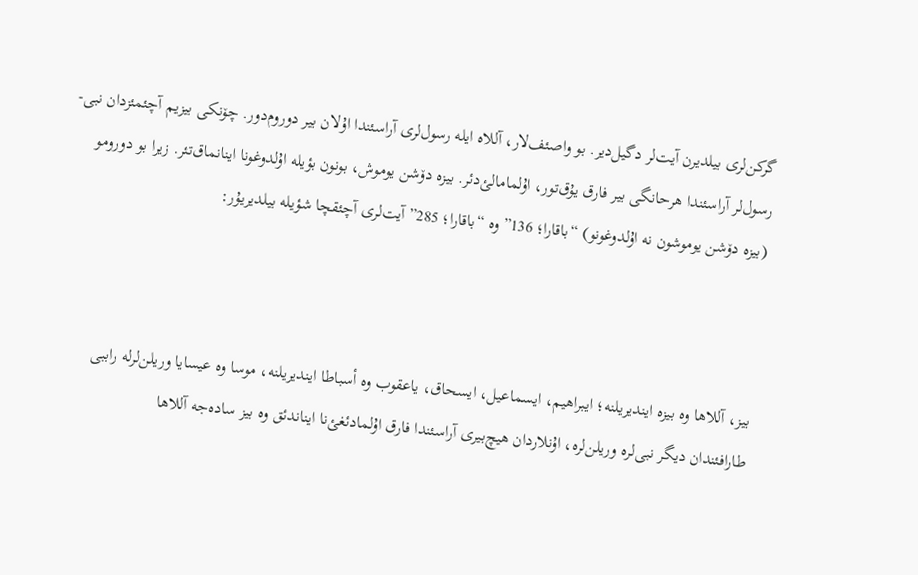گرکن‌لری بیلدیرن آیت‌لر دگیل‌دیر. بو واصئف‌لار، آللاە ایلە رسول‌لری آراسئندا اۇلان بیر دوروم‌دور. چۆنکی بیزیم آچئمئزدان نبی-رسول‌لر آراسئندا هرحانگی بیر فارق یۇق‌تور، اۇلمامالئ‌دئر. بیزە دۆشن یوموش، بونون بؤیلە اۇلدوغونا اینانماق‌تئر. زیرا بو دورومو (بیزە دۆشن یوموشون نە اۇلدوغونو) “باقارا؛ 136” وە “باقارا؛ 285” آیت‌لری آچئقچا شؤیلە بیلدیریۇر:



بیز، آللاها وە بیزە ایندیریلنە؛ ایبراهیم، ایسماعیل، ایسحاق، یاعقوب وە أسباطا ایندیریلنە، موسا وە عیسایا وریلن‌لرلە راببی طارافئندان دیگر نبی‌لرە وریلن‌لرە، اۇنلاردان هیچ‌بیری آراسئندا فارق اۇلمادئغئ‌نا ایناندئق وە بیز سادەجە آللاها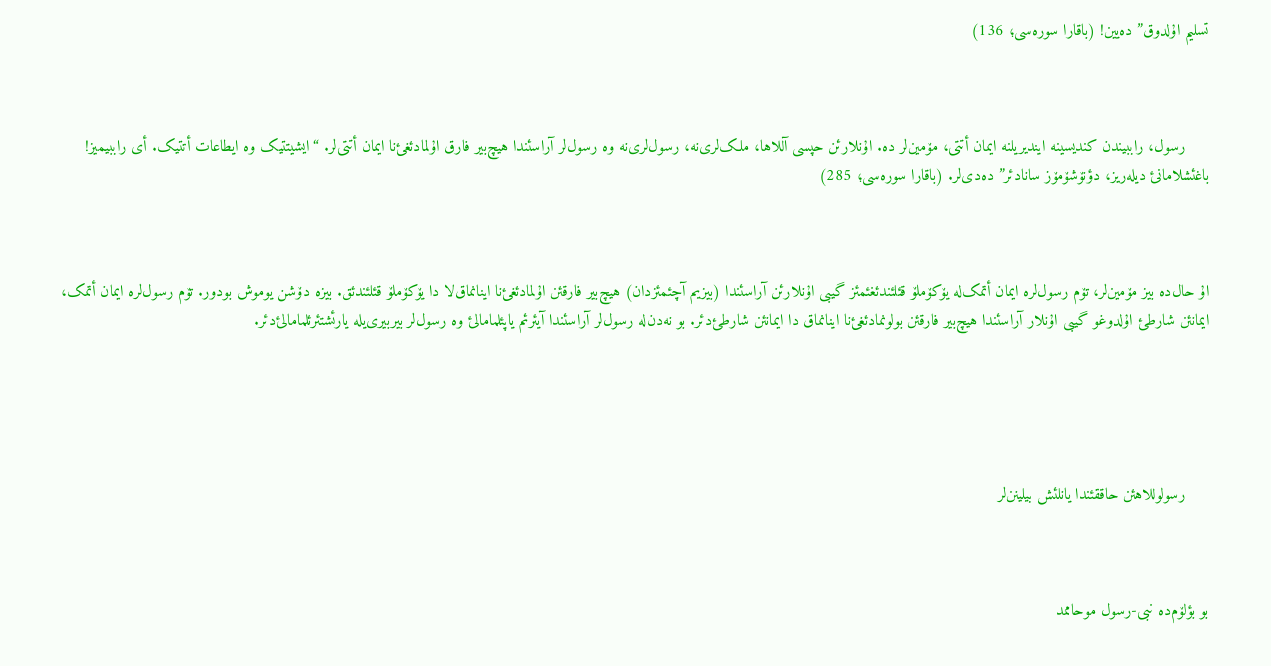تسلیم اۇلدوق” دەیین! (باقارا سورەسی؛ 136)



     رسول، راببیندن کندیسینە ایندیریلنە ایمان أتتی، مۆمین‌لر دە. اۇنلارئن حپسی آللاها، ملک‌لری‌نە، رسول‌لری‌نە وە رسول‌لر آراسئندا هیچ‌بیر فارق اۇلمادئغئ‌نا ایمان أتتی‌لر. “ایشیتتیک وە ایطاعات أتتیک. أی راببیمیز! باغئشلامانئ دیلەریز، دؤنۆشۆمۆز سانادئر” دەدی‌لر. (باقارا سورەسی؛ 285)



اۇ حال‌دە بیز مۆمین‌لر، تۆم رسول‌لرە ایمان أتمک‌لە یۆکۆملۆ قئلئندئغئمئز گیبی اۇنلارئن آراسئندا (بیزیم آچئمئزدان) هیچ‌بیر فارقئن اۇلمادئغئ‌نا اینانماق‌لا دا یۆکۆملۆ قئلئندئق. بیزە دۆشن یوموش بودور. تۆم رسول‌لرە ایمان أتمک، ایمانئن شارطئ اۇلدوغو گیبی اۇنلار آراسئندا هیچ‌بیر فارقئن بولونمادئغئ‌نا اینانماق دا ایمانئن شارطئ‌دئر. بو نەدن‌لە رسول‌لر آراسئندا آیئرئم یاپئلمامالئ وە رسول‌لر بیربیری‌یلە یارئشتئرئلمامالئ‌دئر.





     رسولوللاهئن حاققئندا یانلئش بیلینن‌لر



بو بؤلۆم‌دە نبی-رسول موحاممد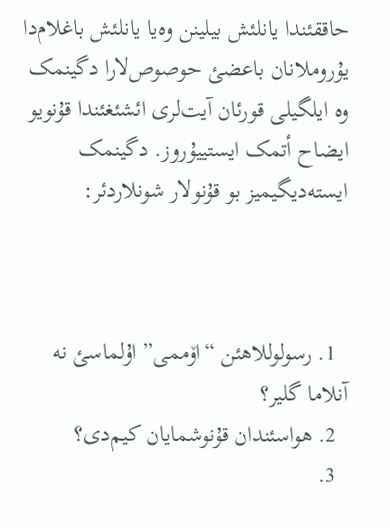حاققئندا یانلئش بیلینن وەیا یانلئش باغلام‌دا یۇروملانان باعضئ حوصوص‌لارا دگینمک وە ایلگیلی قورئان آیت‌لری ائشئغئندا قۇنویو ایضاح أتمک ایستییۇروز. دگینمک ایستەدیگیمیز بو قۇنولار شونلاردئر:



  1. رسولوللاهئن “اۆممی” اۇلماسئ نە آنلاما گلیر؟
  2. هواسئندان قۇنوشمایان کیم‌دی؟
  3.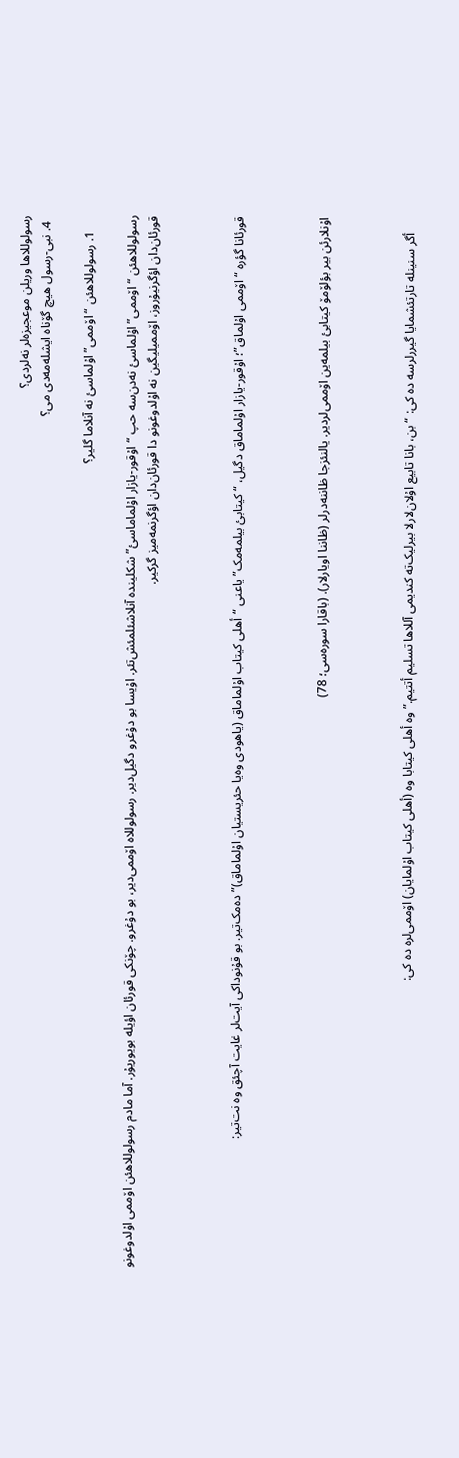رسولوللاها وریلن موعجیزەلر نەلردی؟
  4. نبی-رسول هیچ گۆناە ایشلەمەدی می؟

     1. رسولوللاهئن “اۆممی” اۇلماسئ نە آنلاما گلیر؟

رسولوللاهئن “اۆممی” اۇلماسئ نەدن‌سە حپ “اۇقور-یازار اۇلماماسئ” شکلیندە آنلاشئلمئش‌تئر. اۇیسا بو دۇغرو دگیل‌دیر. رسولوللاە اۆممی‌دیر، بو دۇغرو. چۆنکی قورئان اؤیلە بویوریۇر. آما مادم رسولوللاهئن اۆممی اۇلدوغونو قورئان‌دان اؤگرنیۇروز، اۆممیلیگین نە اۇلدوغونو دا قورئان‌دان اؤگرنمەمیز گرکیر.



قورئانا گؤرە “اۆممی اۇلماق”؛ اۇقور-یازار اۇلماماق دگیل، “کیتابئ بیلمەمک” یاعنی “أهلی کیتاب اۇلماماق (یاهودی وەیا حئریستیان اۇلماماق)” دەمک‌تیر. بو قۇنوداکی آیت‌لر غایت آچئق وە نت‌تیر:



اۇنلارئن بیر بؤلۆمۆ کیتابئ بیلمەین اۆممی‌لردیر. یالنئزجا ظاننەدرلر (ظاننا اویارلار). (باقارا سورەسی؛ 78)



     أگر سنینلە تارتئشمایا گیررلرسە دە کی: “بن، بانا تابیع اۇلان‌لارلا بیرلیک‌تە کندیمی آللاها تسلیم أتتیم.” وە أهلی کیتابا وە (أهلی کیتاب اۇلمایان) اۆممی‌لرە دە کی: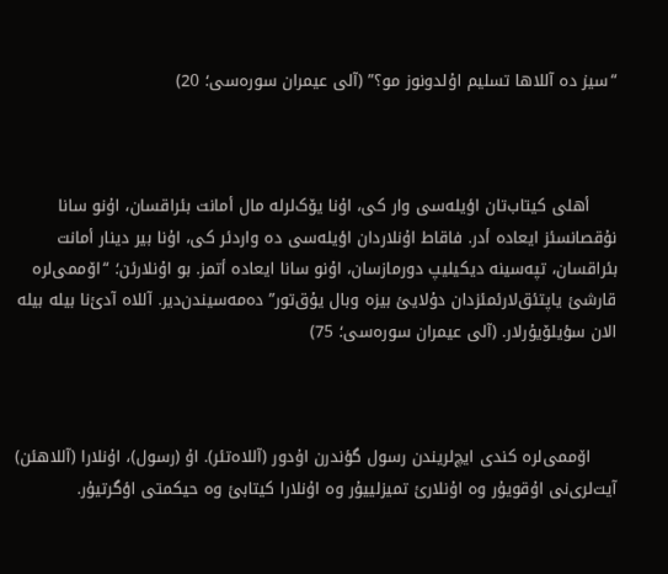“سیز دە آللاها تسلیم اۇلدونوز مو؟” (آلی عیمران سورەسی؛ 20)



     أهلی کیتاب‌تان اؤیلەسی وار کی، اۇنا یۆک‌لرلە مال أمانت بئراقسان، اۇنو سانا نۇقصانسئز ایعادە أدر. فاقاط اۇنلاردان اؤیلەسی دە واردئر کی، اۇنا بیر دینار أمانت بئراقسان، تپەسینە دیکیلیپ دورمازسان، اۇنو سانا ایعادە أتمز. بو اۇنلارئن؛ “اۆممی‌لرە قارشئ یاپتئق‌لارئمئزدان دۇلایئ بیزە وبال یۇق‌تور” دەمەسیندن‌دیر. آللاە آدئ‌نا بیلە بیلە الان سؤیلۆیۇرلار. (آلی عیمران سورەسی؛ 75)



     اۆممی‌لرە کندی ایچ‌لریندن رسول گؤندرن اۇدور (آللاەتئر). اۇ (رسول)، اۇنلارا (آللاهئن) آیت‌لری‌نی اۇقویۇر وە اۇنلارئ تمیزلییۇر وە اۇنلارا کیتابئ وە حیکمتی اؤگرتیۇر.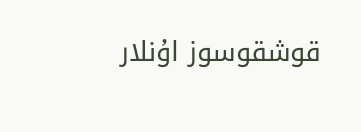قوشقوسوز اۇنلار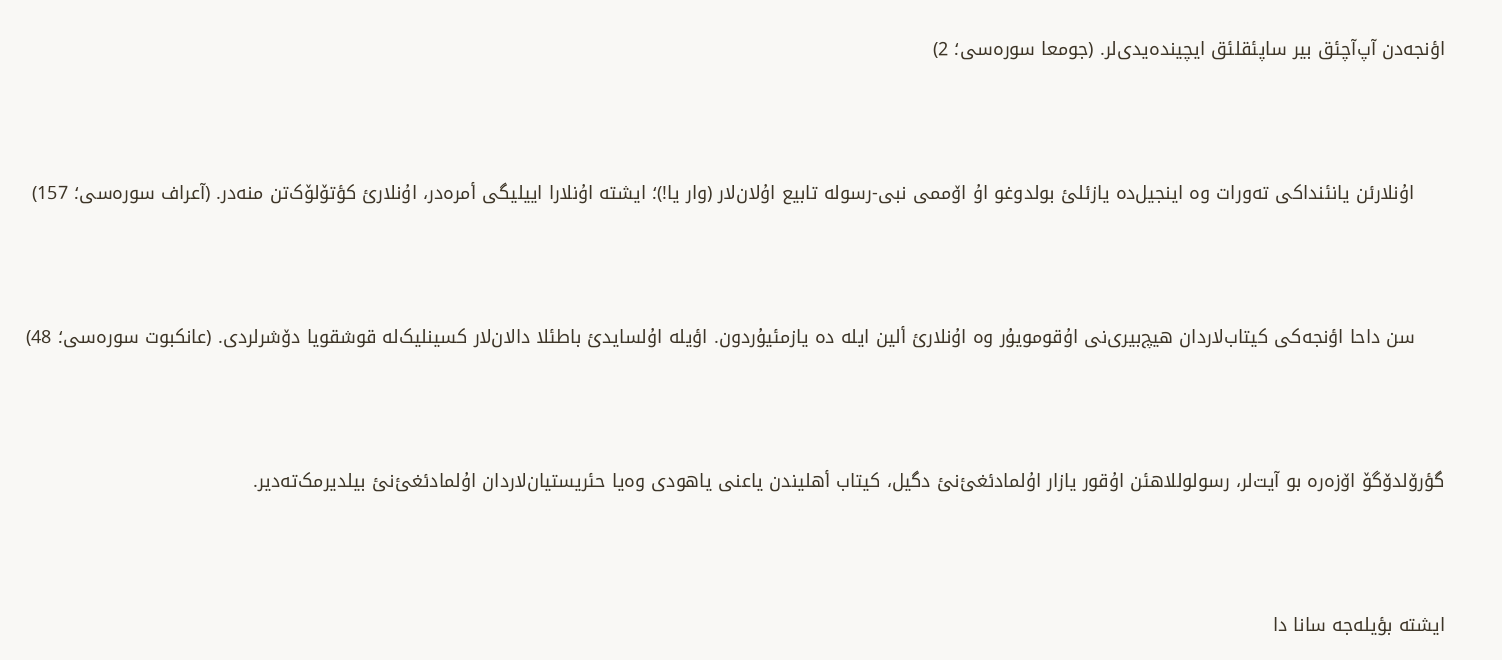اؤنجەدن آپ‌آچئق بیر ساپئقلئق ایچیندەیدی‌لر. (جومعا سورەسی؛ 2)



     اۇنلارئن یانئنداکی تەورات وە اینجیل‌دە یازئلئ بولدوغو اۇ اۆممی نبی-رسولە تابیع اۇلان‌لار (وار یا!)؛ ایشتە اۇنلارا اییلیگی أمرەدر، اۇنلارئ کؤتۆلۆک‌تن منەدر. (آعراف سورەسی؛ 157)



     سن داحا اؤنجەکی کیتاب‌لاردان هیچ‌بیری‌نی اۇقومویۇر وە اۇنلارئ ألین ایلە دە یازمئیۇردون. اؤیلە اۇلسایدئ باطئلا دالان‌لار کسینلیک‌لە قوشقویا دۆشرلردی. (عانکبوت سورەسی؛ 48)



گؤرۆلدۆگۆ اۆزەرە بو آیت‌لر، رسولوللاهئن اۇقور یازار اۇلمادئغئ‌نئ دگیل، کیتاب أهلیندن یاعنی یاهودی وەیا حئریستیان‌لاردان اۇلمادئغئ‌نئ بیلدیرمک‌تەدیر.



ایشتە بؤیلەجە سانا دا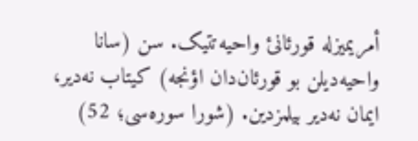أمریمیزلە قورئانئ واحیەتتیک. سن (سانا واحیەدیلن بو قورئان‌دان اؤنجە) کیتاب نەدیر، ایمان نەدیر بیلمزدین. (شورا سورەسی؛ 52)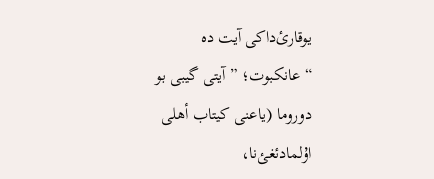یوقارئ‌داکی آیت دە “عانکبوت؛ ” آیتی گیبی بو دوروما (یاعنی کیتاب أهلی اۇلمادئغئ‌نا،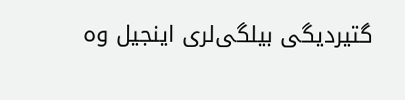گتیردیگی بیلگی‌لری اینجیل وە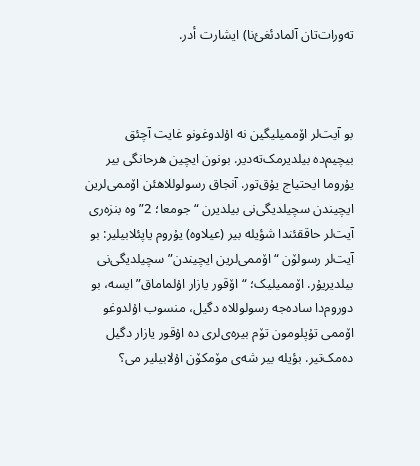تەورات‌تان آلمادئغئ‌نا) ایشارت أدر.



بو آیت‌لر اۆممیلیگین نە اۇلدوغونو غایت آچئق بیچیم‌دە بیلدیرمک‌تەدیر. بونون ایچین هرحانگی بیر یۇروما ایحتیاج یۇق‌تور. آنجاق رسولوللاهئن اۆممی‌لرین ایچیندن سچیلدیگی‌نی بیلدیرن “جومعا؛ 2” وە بنزەری آیت‌لر حاققئندا شؤیلە بیر (عیلاوە) یۇروم یاپئلابیلیر: بو آیت‌لر رسولۆن “اۆممی‌لرین ایچیندن” سچیلدیگی‌نی بیلدیریۇر. اۆممیلیک؛ “اۆقور یازار اۇلماماق” ایسە، بو دوروم‌دا سادەجە رسولوللاە دگیل، منسوب اۇلدوغو اۆممی تۇپلومون تۆم بیرەی‌لری دە اۇقور یازار دگیل دەمک‌تیر. بؤیلە بیر شەی مۆمکۆن اۇلابیلیر می؟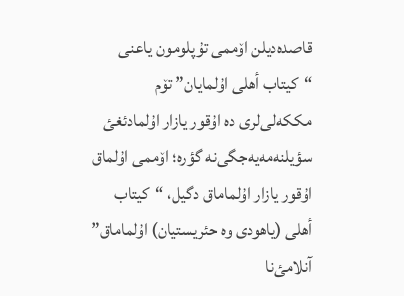قاصدەدیلن اۆممی تۇپلومون یاعنی “کیتاب أهلی اۇلمایان” تۆم مککەلی‌لری دە اۇقور یازار اۇلمادئغئ سؤیلنەمەیەجگی‌نە گؤرە؛ اۆممی اۇلماق اۇقور یازار اۇلماماق دگیل، “کیتاب أهلی (یاهودی وە حئریستیان) اۇلماماق” آنلامئ‌نا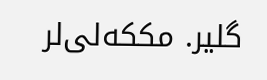گلیر. مککەلی‌لر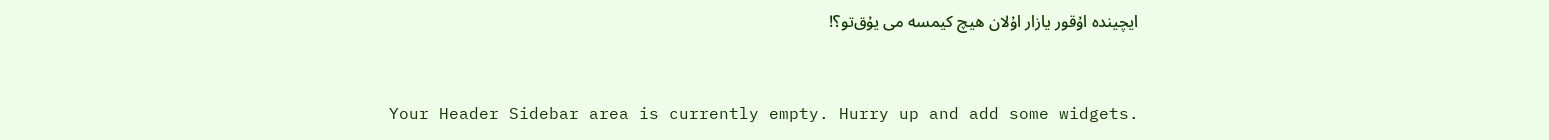ایچیندە اۇقور یازار اۇلان هیچ کیمسە می یۇق‌تو؟!



Your Header Sidebar area is currently empty. Hurry up and add some widgets.